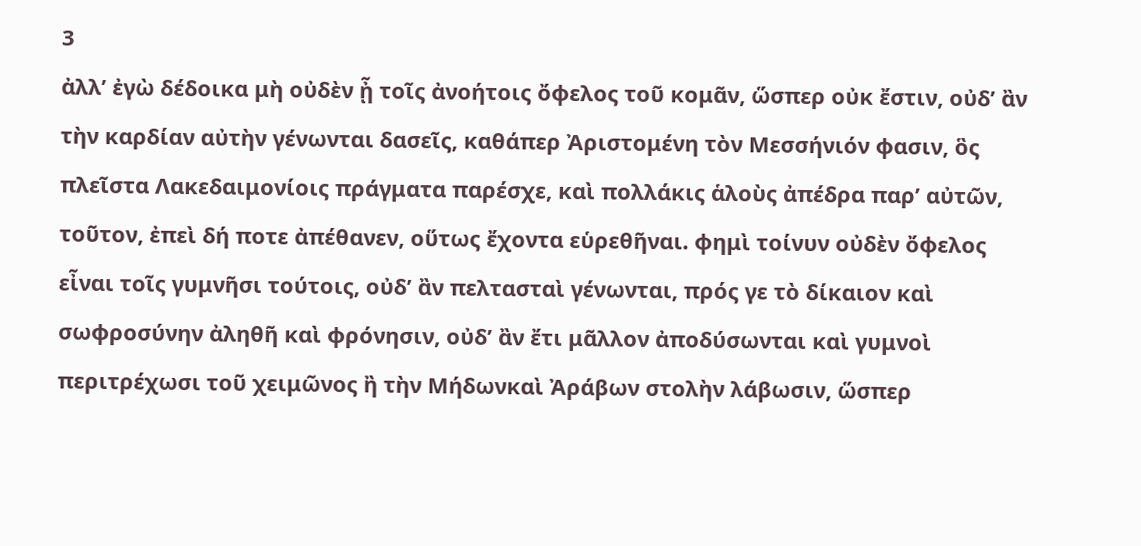3
ἀλλʼ ἐγὼ δέδοικα μὴ οὐδὲν ᾖ τοῖς ἀνοήτοις ὄφελος τοῦ κομᾶν, ὥσπερ οὐκ ἔστιν, οὐδʼ ἂν τὴν καρδίαν αὐτὴν γένωνται δασεῖς, καθάπερ Ἀριστομένη τὸν Μεσσήνιόν φασιν, ὃς πλεῖστα Λακεδαιμονίοις πράγματα παρέσχε, καὶ πολλάκις ἁλοὺς ἀπέδρα παρʼ αὐτῶν, τοῦτον, ἐπεὶ δή ποτε ἀπέθανεν, οὕτως ἔχοντα εὑρεθῆναι. φημὶ τοίνυν οὐδὲν ὄφελος εἶναι τοῖς γυμνῆσι τούτοις, οὐδʼ ἂν πελτασταὶ γένωνται, πρός γε τὸ δίκαιον καὶ σωφροσύνην ἀληθῆ καὶ φρόνησιν, οὐδʼ ἂν ἔτι μᾶλλον ἀποδύσωνται καὶ γυμνοὶ περιτρέχωσι τοῦ χειμῶνος ἢ τὴν Μήδωνκαὶ Ἀράβων στολὴν λάβωσιν, ὥσπερ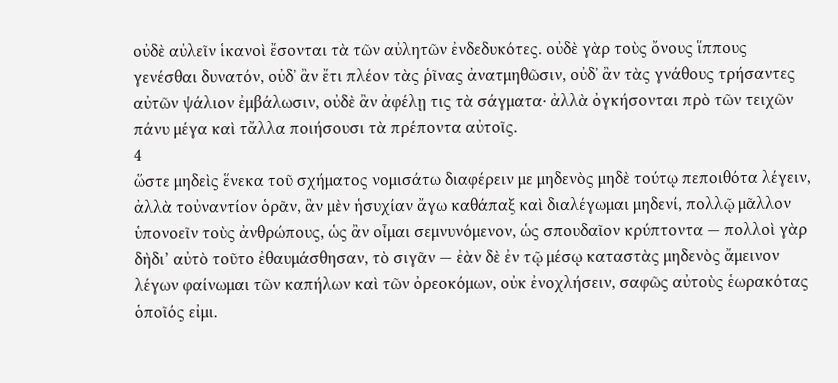οὐδὲ αὐλεῖν ἱκανοὶ ἔσονται τὰ τῶν αὐλητῶν ἐνδεδυκότες. οὐδὲ γὰρ τοὺς ὄνους ἵππους γενέσθαι δυνατόν, οὐδʼ ἂν ἔτι πλέον τὰς ῥῖνας ἀνατμηθῶσιν, οὐδʼ ἂν τὰς γνάθους τρήσαντες αὐτῶν ψάλιον ἐμβάλωσιν, οὐδὲ ἂν ἀφέλῃ τις τὰ σάγματα· ἀλλὰ ὀγκήσονται πρὸ τῶν τειχῶν πάνυ μέγα καὶ τἄλλα ποιήσουσι τὰ πρέποντα αὐτοῖς.
4
ὥστε μηδεὶς ἕνεκα τοῦ σχήματος νομισάτω διαφέρειν με μηδενὸς μηδὲ τούτῳ πεποιθότα λέγειν, ἀλλὰ τοὐναντίον ὁρᾶν, ἂν μὲν ἡσυχίαν ἄγω καθάπαξ καὶ διαλέγωμαι μηδενί, πολλῷ μᾶλλον ὑπονοεῖν τοὺς ἀνθρώπους, ὡς ἂν οἶμαι σεμνυνόμενον, ὡς σπουδαῖον κρύπτοντα — πολλοὶ γὰρ δὴδι’ αὐτὸ τοῦτο ἐθαυμάσθησαν, τὸ σιγᾶν — ἐὰν δὲ ἐν τῷ μέσῳ καταστὰς μηδενὸς ἄμεινον λέγων φαίνωμαι τῶν καπήλων καὶ τῶν ὀρεοκόμων, οὐκ ἐνοχλήσειν, σαφῶς αὐτοὺς ἑωρακότας ὁποῖός εἰμι.